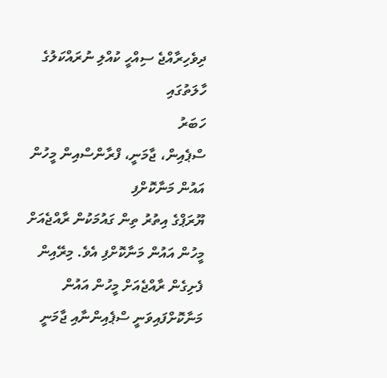ދިވެހިރާއްޖެ ސިއްހީ ކުއްލި ނުރައްކަލުގެ ހާލަތުގައި
ހަބަރު
ސްޕެއިން، ޖާމަނީ، ފްރާންސްއިން މީހުން އައުން މަނާކޮށްފި
ޔޫރަޕްގެ އިތުރު ތިން ގައުމަކުން ރާއްޖެއަށް މީހުން އައުން މަނާކޮށްފި އެވެ. މިރޭއިން ފެށިގެން ރާއްޖެއަށް މީހުން އައުން މަނާކޮށްފައިވަނީ ސްޕެއިންނާއި ޖާމަނީ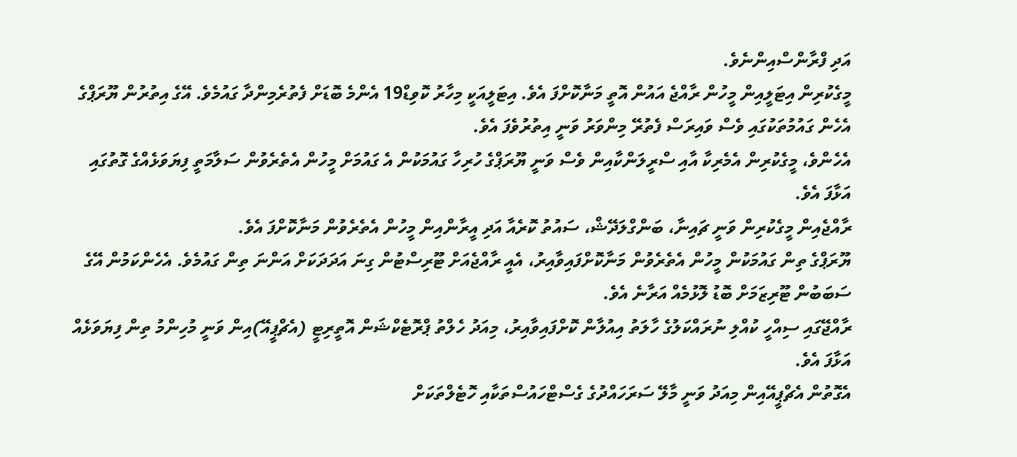އަދި ފްރާންސްއިންނެވެ.
މީގެކުރިން އިޓަލީއިން މީހުން ރާއްޖެ އައުން އޮތީ މަނާކޮށްފަ އެވެ. އިޓަލީއަކީ މިހާރު ކޮވިޑް19 އެންމެ ބޮޑަށް ފެތުރެމިންދާ ގައުމެވެ. އޭގެ އިތުރުން ޔޫރަޕްގެ އެހެން ގައުމުތަކުގައި ވެސް ވައިރަސް ފެތުރޭ މިންވަރު ވަނީ އިތުރުވެފަ އެވެ.
އެހެންވެ، މީގެކުރިން އެމެރިކާ އާއި ސްރީލަންކާއިން ވެސް ވަނީ ޔޫރަޕްގެ ހުރިހާ ގައުމަކުން އެ ގައުމަށް މީހުން އެތެރެވުން ސަލާމަތީ ފިޔަވަޅެއްގެ ގޮތުގައި އަޅާފަ އެވެ.
ރާއްޖެއިން މީގެކުރިން ވަނީ ޗައިނާ، ބަންގްލަދޭޝް، ސައުތު ކޮރެއާ އަދި އީރާންއިން މީހުން އެތެރެވުން މަނާކޮށްފަ އެވެ.
ޔޫރަޕްގެ ތިން ގައުމަކުން މީހުން އެތެރެވުން މަނާކޮށްފައިވާއިރު، އެއީ ރާއްޖެއަށް ޓޫރިސްޓުން ގިނަ އަދަދަކަށް އަންނަ ތިން ގައުމެވެ. އެހެންކަމުން އޭގެ ސަބަބުން ޓޫރިޒަމަށް ބޮޑު ލޮޅުމެއް އަރާނެ އެވެ.
ރާއްޖޭގައި ސިއްހީ ކުއްލި ނުރައްކަލުގެ ހާލަތު އިއުލާން ކޮށްފައިވާއިރު، މިއަދު ހެލްތު ޕްރޮޓެކްޝަން އޮތީރިޓީ (އެޗްޕީއޭ)އިން ވަނީ މުހިންމު ތިން ފިޔަވަޅެއް އަޅާފަ އެވެ.
އެގޮތުން އެޗްޕީއޭއިން މިއަދު ވަނީ މާލޭ ސަރަހައްދުގެ ގެސްޓްހައުސްތަކާއި ހޮޓެލްތަކަށް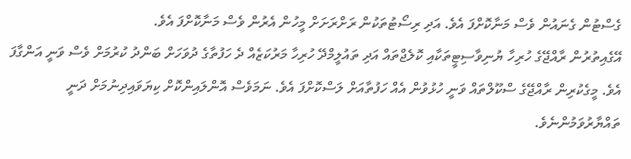ގެސްޓުން ގެނައުން ވެސް މަނާކޮށްފަ އެވެ. އަދި ރިސޯޓުތަކުން ރަށްރަށަށް މީހުން އެރުން ވެސް މަނާކޮށްފަ އެވެ.
އޭގެއިތުރުން ރާއްޖޭގެ ހުރިހާ ޔުނިވާސިޓީތަކާއި ކޮލެޖްތައް އަދި ތައުލީމްދޭ ހުރިހާ މަރުކަޒެއް ދެ ހަފުތާގެ ދުވަހަށް ބަންދު ކުރުމަށް ވެސް ވަނީ އަންގާފަ އެވެ. މީގެކުރިން ރާއްޖޭގެ ސްކޫލްތައް ވަނީ ހުޅުވުން އެއް ހަފުތާއަށް ލަސްކޮށްފަ އެވެ. ނަމަވެސް އޮންލައިންކޮށް ކިޔަވައިދިނުމަށް ދަނީ ތައްޔާރުވަމުންނެވެ.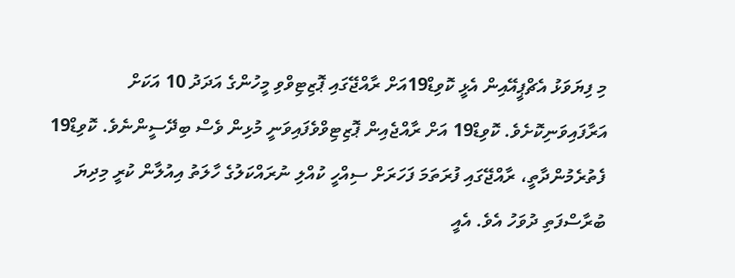މި ފިޔަވަޅު އެޗްޕީއޭއިން އެޅީ ކޮވިޑް19އަށް ރާއްޖޭގައި ޕޮޒިޓިވްވި މީހުންގެ އަދަދު 10 އަކަށް އަރާފައިވަނިކޮށެވެ. ކޮވިޑް19 އަށް ރާއްޖެއިން ޕޮޒިޓިވްވެފައިވަނީ މުޅިން ވެސް ބިދޭސީންނެވެ. ކޮވިޑް19 ފެތުރެމުންދާތީ، ރާއްޖޭގައި ފުރަތަމަ ފަހަރަށް ސިއްހީ ކުއްލި ނުރައްކަލުގެ ހާލަތު އިއުލާން ކުރީ މިދިޔަ ބުރާސްފަތި ދުވަހު އެވެ. އެއީ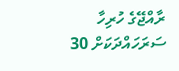ރާއްޖޭގެ ހުރިހާ ސަރަހައްދަކަށް 30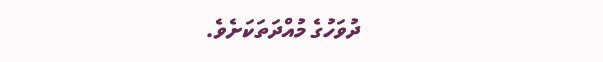ދުވަހުގެ މުއްދަތަކަށެވެ.